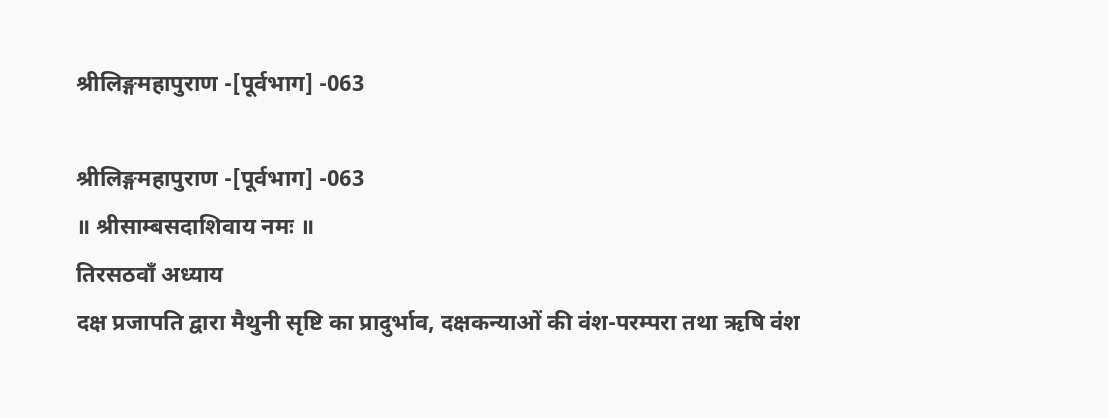श्रीलिङ्गमहापुराण -[पूर्वभाग] -063

श्रीलिङ्गमहापुराण -[पूर्वभाग] -063
॥ श्रीसाम्बसदाशिवाय नमः ॥
तिरसठवाँ अध्याय
दक्ष प्रजापति द्वारा मैथुनी सृष्टि का प्रादुर्भाव, दक्षकन्याओं की वंश-परम्परा तथा ऋषि वंश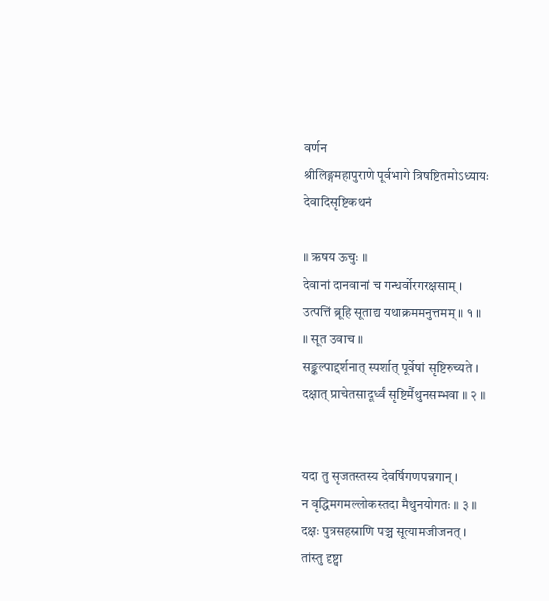वर्णन
श्रीलिङ्गमहापुराणे पूर्वभागे त्रिषष्टितमोऽध्यायः
देवादिसृष्टिकथनं

॥ ऋषय ऊचुः ॥
देवानां दानवानां च गन्धर्वोरगरक्षसाम् ।
उत्पत्तिं ब्रूहि सूताद्य यथाक्रममनुत्तमम् ॥ १ ॥
॥ सूत उवाच ॥
सङ्कल्पाद्दर्शनात् स्पर्शात् पूर्वेषां सृष्टिरुच्यते ।
दक्षात् प्राचेतसादूर्ध्वं सृष्टिर्मैथुनसम्भवा ॥ २ ॥


यदा तु सृजतस्तस्य देवर्षिगणपन्नगान् ।
न वृद्धिमगमल्लोकस्तदा मैथुनयोगतः ॥ ३ ॥
दक्षः पुत्रसहस्राणि पञ्च सूत्यामजीजनत् ।
तांस्तु दृष्ट्वा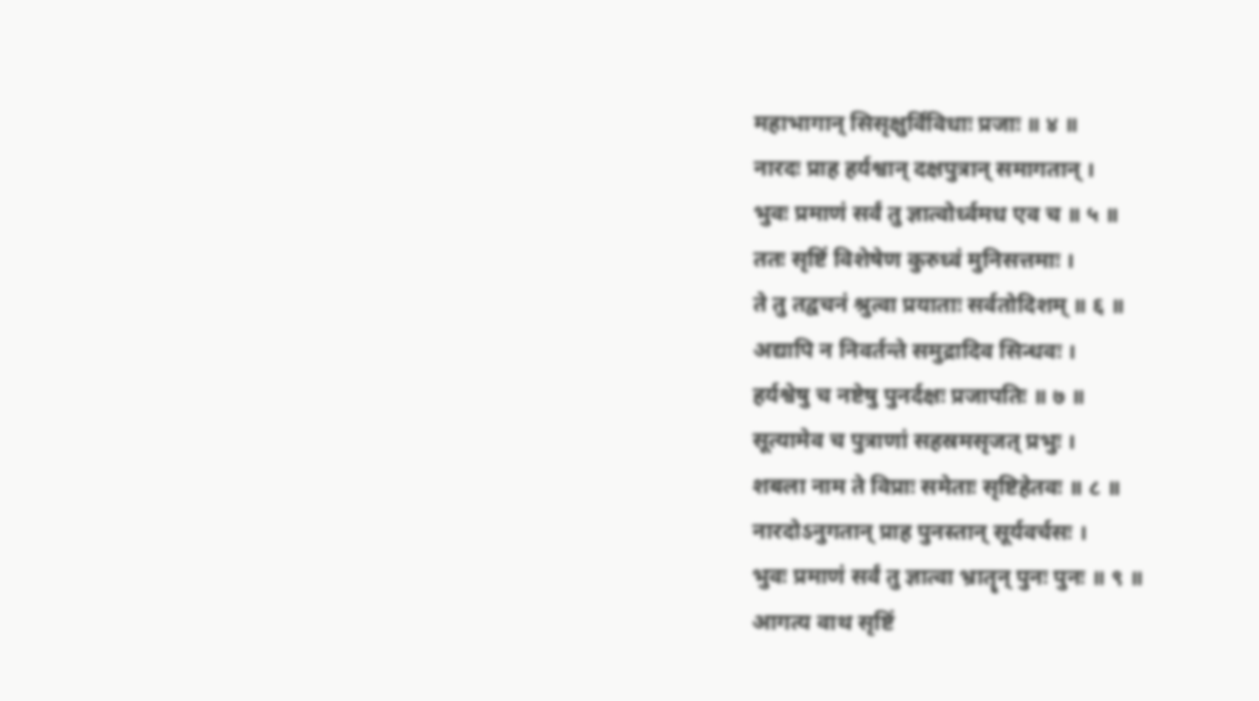महाभागान् सिसृक्षुर्विविधाः प्रजाः ॥ ४ ॥
नारदः प्राह हर्यश्वान् दक्षपुत्रान् समागतान् ।
भुवः प्रमाणं सर्वं तु ज्ञात्वोर्ध्वमध एव च ॥ ५ ॥
ततः सृष्टिं विशेषेण कुरुध्वं मुनिसत्तमाः ।
ते तु तद्वचनं श्रुत्वा प्रयाताः सर्वतोदिशम् ॥ ६ ॥
अद्यापि न निवर्तन्ते समुद्रादिव सिन्धवः ।
हर्यश्वेषु च नष्टेषु पुनर्दक्षः प्रजापतिः ॥ ७ ॥
सूत्यामेव च पुत्राणां सहस्रमसृजत् प्रभुः ।
शबला नाम ते विप्राः समेताः सृष्टिहेतवः ॥ ८ ॥
नारदोऽनुगतान् प्राह पुनस्तान् सूर्यवर्चसः ।
भुवः प्रमाणं सर्वं तु ज्ञात्वा भ्रातॄन् पुनः पुनः ॥ ९ ॥
आगत्य वाथ सृष्टिं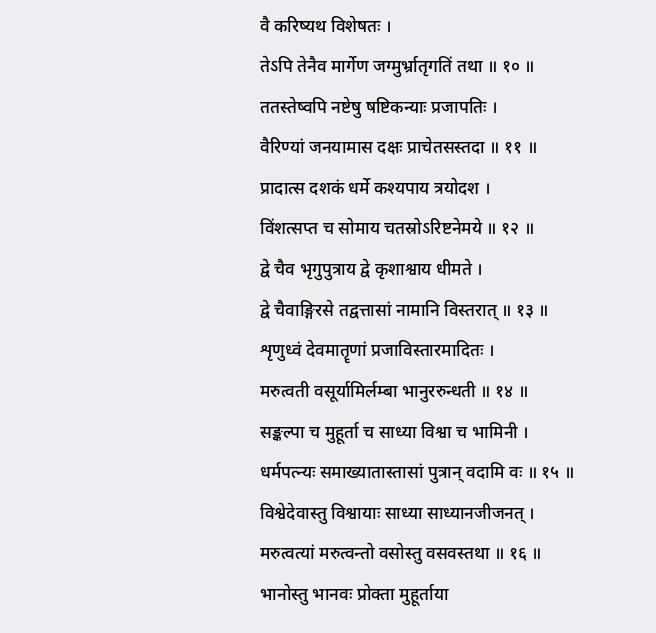वै करिष्यथ विशेषतः ।
तेऽपि तेनैव मार्गेण जग्मुर्भ्रातृगतिं तथा ॥ १० ॥
ततस्तेष्वपि नष्टेषु षष्टिकन्याः प्रजापतिः ।
वैरिण्यां जनयामास दक्षः प्राचेतसस्तदा ॥ ११ ॥
प्रादात्स दशकं धर्मे कश्यपाय त्रयोदश ।
विंशत्सप्त च सोमाय चतस्रोऽरिष्टनेमये ॥ १२ ॥
द्वे चैव भृगुपुत्राय द्वे कृशाश्वाय धीमते ।
द्वे चैवाङ्गिरसे तद्वत्तासां नामानि विस्तरात् ॥ १३ ॥
शृणुध्वं देवमातॄणां प्रजाविस्तारमादितः ।
मरुत्वती वसूर्यामिर्लम्बा भानुररुन्धती ॥ १४ ॥
सङ्कल्पा च मुहूर्ता च साध्या विश्वा च भामिनी ।
धर्मपत्न्यः समाख्यातास्तासां पुत्रान् वदामि वः ॥ १५ ॥
विश्वेदेवास्तु विश्वायाः साध्या साध्यानजीजनत् ।
मरुत्वत्यां मरुत्वन्तो वसोस्तु वसवस्तथा ॥ १६ ॥
भानोस्तु भानवः प्रोक्ता मुहूर्ताया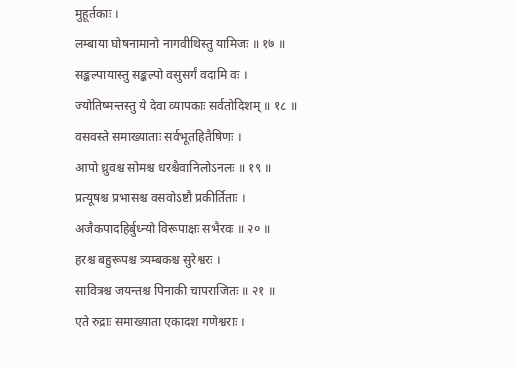मुहूर्तकाः ।
लम्बाया घोषनामानो नागवीथिस्तु यामिजः ॥ १७ ॥
सङ्कल्पायास्तु सङ्कल्पो वसुसर्गं वदामि वः ।
ज्योतिष्मन्तस्तु ये देवा व्यापकाः सर्वतोदिशम् ॥ १८ ॥
वसवस्ते समाख्याताः सर्वभूतहितैषिणः ।
आपो ध्रुवश्च सोमश्च धरश्चैवानिलोऽनलः ॥ १९ ॥
प्रत्यूषश्च प्रभासश्च वसवोऽष्टौ प्रकीर्तिताः ।
अजैकपादहिर्बुध्न्यो विरूपाक्षः सभैरवः ॥ २० ॥
हरश्च बहुरूपश्च त्र्यम्बकश्च सुरेश्वरः ।
सावित्रश्च जयन्तश्च पिनाकी चापराजितः ॥ २१ ॥
एते रुद्राः समाख्याता एकादश गणेश्वराः ।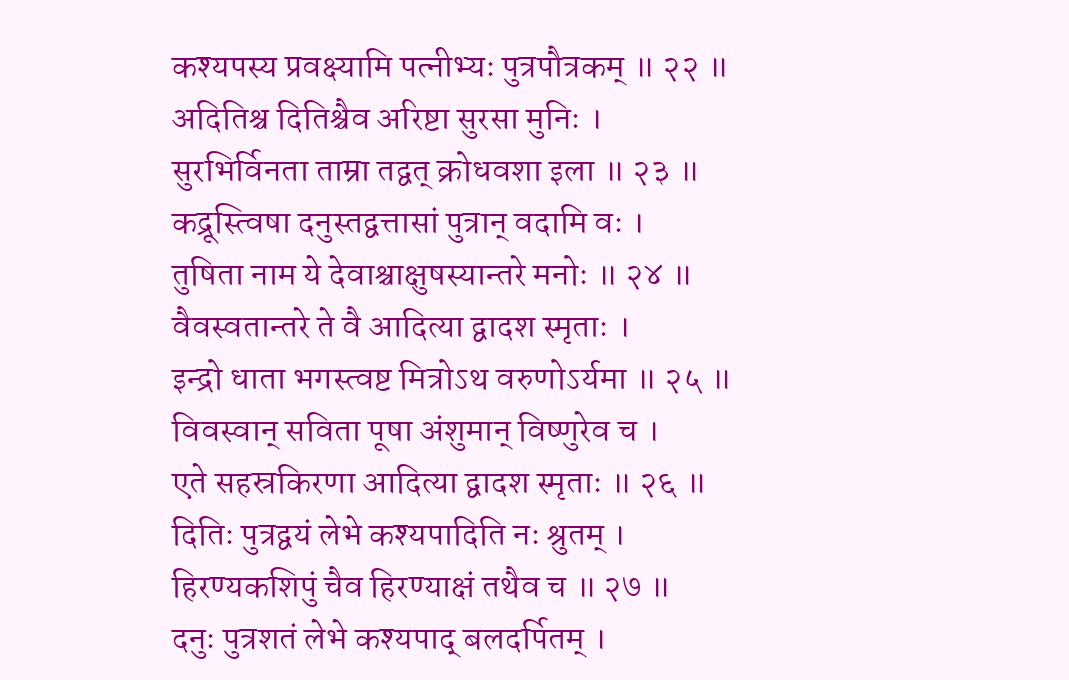कश्यपस्य प्रवक्ष्यामि पत्नीभ्यः पुत्रपौत्रकम् ॥ २२ ॥
अदितिश्च दितिश्चैव अरिष्टा सुरसा मुनिः ।
सुरभिर्विनता ताम्रा तद्वत् क्रोधवशा इला ॥ २३ ॥
कद्रूस्त्विषा दनुस्तद्वत्तासां पुत्रान् वदामि वः ।
तुषिता नाम ये देवाश्चाक्षुषस्यान्तरे मनोः ॥ २४ ॥
वैवस्वतान्तरे ते वै आदित्या द्वादश स्मृताः ।
इन्द्रो धाता भगस्त्वष्ट मित्रोऽथ वरुणोऽर्यमा ॥ २५ ॥
विवस्वान् सविता पूषा अंशुमान् विष्णुरेव च ।
एते सहस्रकिरणा आदित्या द्वादश स्मृताः ॥ २६ ॥
दितिः पुत्रद्वयं लेभे कश्यपादिति नः श्रुतम् ।
हिरण्यकशिपुं चैव हिरण्याक्षं तथैव च ॥ २७ ॥
दनुः पुत्रशतं लेभे कश्यपाद् बलदर्पितम् ।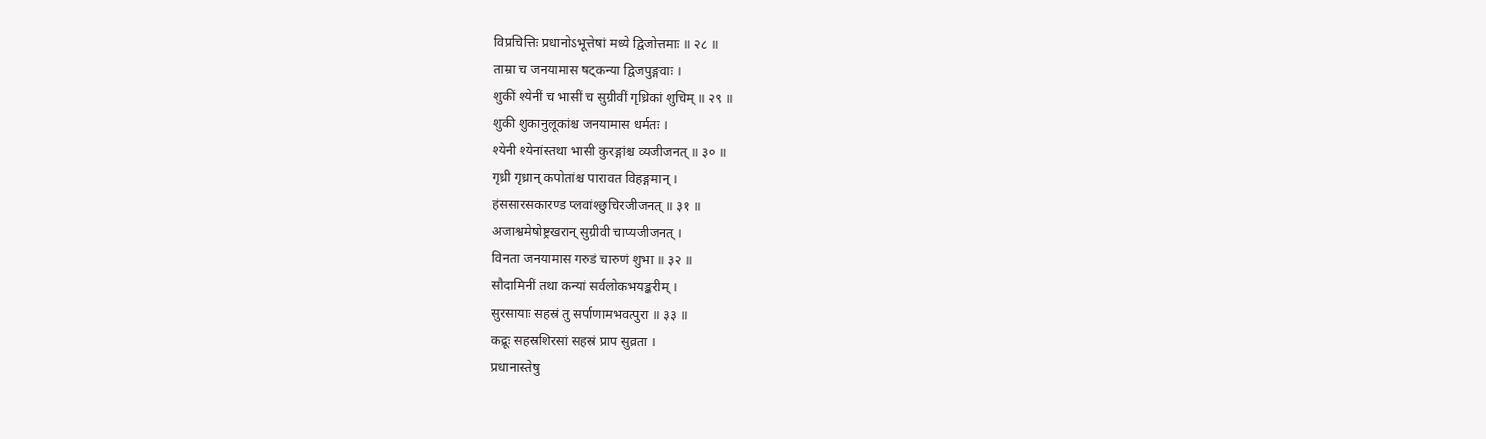विप्रचित्तिः प्रधानोऽभूत्तेषां मध्ये द्विजोत्तमाः ॥ २८ ॥
ताम्रा च जनयामास षट्कन्या द्विजपुङ्गवाः ।
शुकीं श्येनीं च भासीं च सुग्रीवीं गृध्रिकां शुचिम् ॥ २९ ॥
शुकी शुकानुलूकांश्च जनयामास धर्मतः ।
श्येनी श्येनांस्तथा भासी कुरङ्गांश्च व्यजीजनत् ॥ ३० ॥
गृध्री गृध्रान् कपोतांश्च पारावत विहङ्गमान् ।
हंससारसकारण्ड प्लवांश्छुचिरजीजनत् ॥ ३१ ॥
अजाश्वमेषोष्ट्रखरान् सुग्रीवी चाप्यजीजनत् ।
विनता जनयामास गरुडं चारुणं शुभा ॥ ३२ ॥
सौदामिनीं तथा कन्यां सर्वलोकभयङ्करीम् ।
सुरसायाः सहस्रं तु सर्पाणामभवत्पुरा ॥ ३३ ॥
कद्रूः सहस्रशिरसां सहस्रं प्राप सुव्रता ।
प्रधानास्तेषु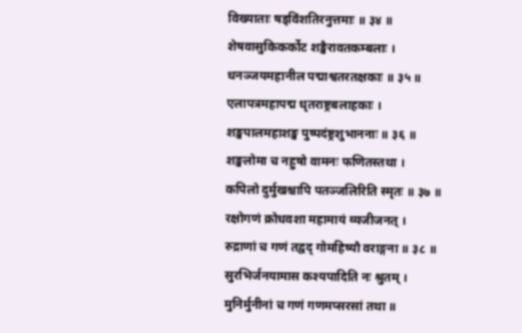विख्याताः षड्विंशतिरनुत्तमाः ॥ ३४ ॥
शेषवासुकिकर्कोट शङ्खैरावतकम्बलाः ।
धनञ्जयमहानील पद्माश्वतरतक्षकाः ॥ ३५ ॥
एलापत्रमहापद्म धृतराष्ट्रबलाहकाः ।
शङ्खपालमहाशङ्ख पुष्पदंष्ट्रशुभाननाः ॥ ३६ ॥
शङ्खलोमा च नहुषो वामनः फणितस्तथा ।
कपिलो दुर्मुखश्चापि पतञ्जलिरिति स्मृतः ॥ ३७ ॥
रक्षोगणं क्रोधवशा महामायं व्यजीजनत् ।
रुद्राणां च गणं तद्वद् गोमहिष्यौ वराङ्गना ॥ ३८ ॥
सुरभिर्जनयामास कश्यपादिति नः श्रुतम् ।
मुनिर्मुनीनां च गणं गणमप्सरसां तथा ॥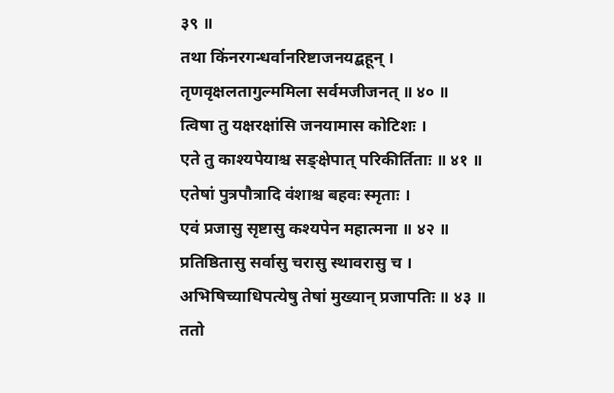३९ ॥
तथा किंनरगन्धर्वानरिष्टाजनयद्बहून् ।
तृणवृक्षलतागुल्ममिला सर्वमजीजनत् ॥ ४० ॥
त्विषा तु यक्षरक्षांसि जनयामास कोटिशः ।
एते तु काश्यपेयाश्च सङ्क्षेपात् परिकीर्तिताः ॥ ४१ ॥
एतेषां पुत्रपौत्रादि वंशाश्च बहवः स्मृताः ।
एवं प्रजासु सृष्टासु कश्यपेन महात्मना ॥ ४२ ॥
प्रतिष्ठितासु सर्वासु चरासु स्थावरासु च ।
अभिषिच्याधिपत्येषु तेषां मुख्यान् प्रजापतिः ॥ ४३ ॥
ततो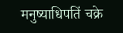मनुष्याधिपतिं चक्रे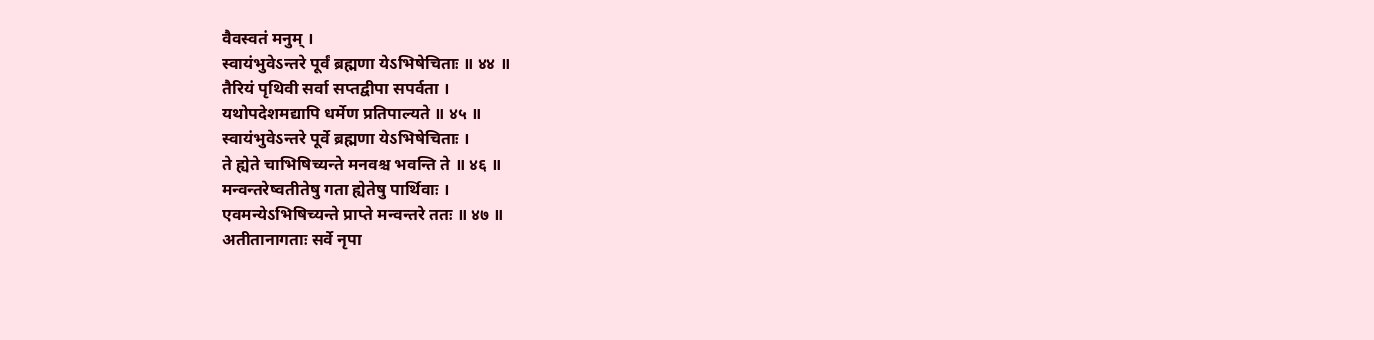वैवस्वतं मनुम् ।
स्वायंभुवेऽन्तरे पूर्वं ब्रह्मणा येऽभिषेचिताः ॥ ४४ ॥
तैरियं पृथिवी सर्वा सप्तद्वीपा सपर्वता ।
यथोपदेशमद्यापि धर्मेण प्रतिपाल्यते ॥ ४५ ॥
स्वायंभुवेऽन्तरे पूर्वे ब्रह्मणा येऽभिषेचिताः ।
ते ह्येते चाभिषिच्यन्ते मनवश्च भवन्ति ते ॥ ४६ ॥
मन्वन्तरेष्वतीतेषु गता ह्येतेषु पार्थिवाः ।
एवमन्येऽभिषिच्यन्ते प्राप्ते मन्वन्तरे ततः ॥ ४७ ॥
अतीतानागताः सर्वे नृपा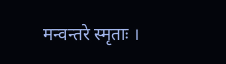मन्वन्तरे स्मृताः ।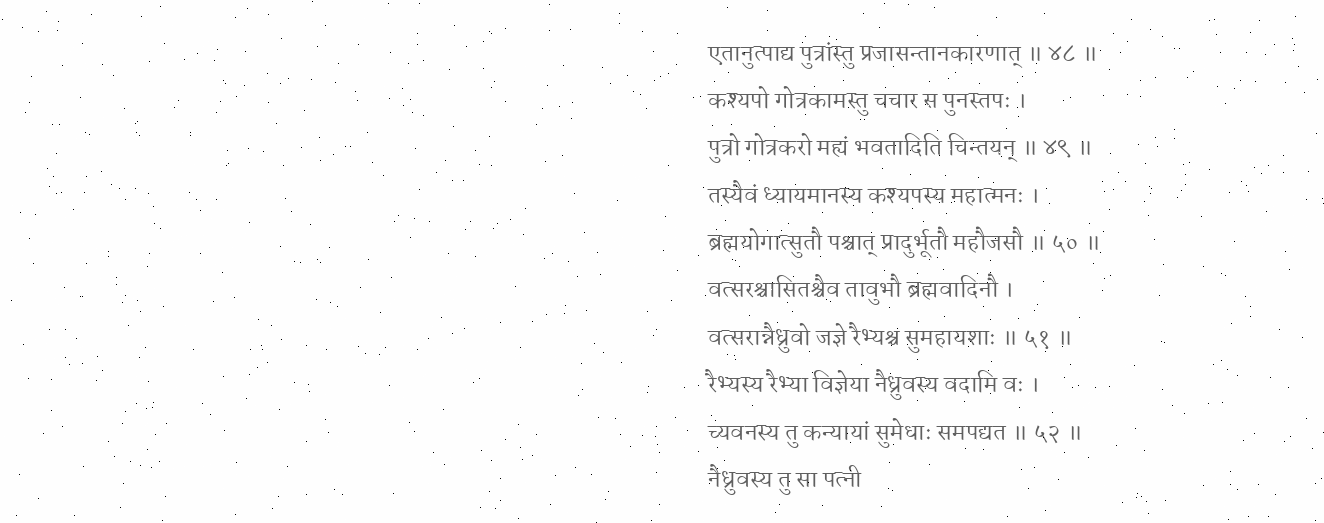एतानुत्पाद्य पुत्रांस्तु प्रजासन्तानकारणात् ॥ ४८ ॥
कश्यपो गोत्रकामस्तु चचार स पुनस्तपः ।
पुत्रो गोत्रकरो मह्यं भवतादिति चिन्तयन् ॥ ४९ ॥
तस्यैवं ध्यायमानस्य कश्यपस्य महात्मनः ।
ब्रह्मयोगात्सुतौ पश्चात् प्रादुर्भूतौ महौजसौ ॥ ५० ॥
वत्सरश्चासितश्चैव तावुभौ ब्रह्मवादिनौ ।
वत्सरान्नैध्रुवो जज्ञे रैभ्यश्च सुमहायशाः ॥ ५१ ॥
रैभ्यस्य रैभ्या विज्ञेया नैध्रुवस्य वदामि वः ।
च्यवनस्य तु कन्यायां सुमेधाः समपद्यत ॥ ५२ ॥
नैध्रुवस्य तु सा पत्नी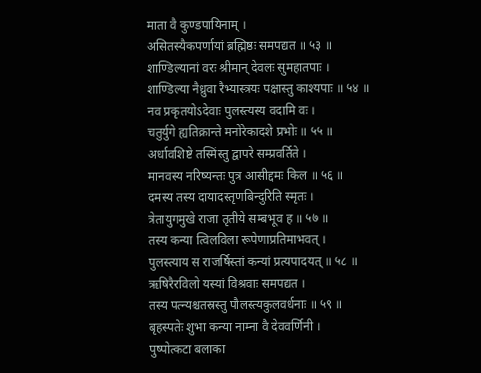माता वै कुण्डपायिनाम् ।
असितस्यैकपर्णायां ब्रह्मिष्ठः समपद्यत ॥ ५३ ॥
शाण्डिल्यानां वरः श्रीमान् देवलः सुमहातपाः ।
शाण्डिल्या नैध्रुवा रैभ्यास्त्रयः पक्षास्तु काश्यपाः ॥ ५४ ॥
नव प्रकृतयोऽदेवाः पुलस्त्यस्य वदामि वः ।
चतुर्युगे ह्यतिक्रान्ते मनोरेकादशे प्रभोः ॥ ५५ ॥
अर्धावशिष्टे तस्मिंस्तु द्वापरे सम्प्रवर्तिते ।
मानवस्य नरिष्यन्तः पुत्र आसीद्दमः किल ॥ ५६ ॥
दमस्य तस्य दायादस्तृणबिन्दुरिति स्मृतः ।
त्रेतायुगमुखे राजा तृतीये सम्बभूव ह ॥ ५७ ॥
तस्य कन्या त्विलविला रूपेणाप्रतिमाभवत् ।
पुलस्त्याय स राजर्षिस्तां कन्यां प्रत्यपादयत् ॥ ५८ ॥
ऋषिरैरविलो यस्यां विश्रवाः समपद्यत ।
तस्य पत्न्यश्चतस्रस्तु पौलस्त्यकुलवर्धनाः ॥ ५९ ॥
बृहस्पतेः शुभा कन्या नाम्ना वै देववर्णिनी ।
पुष्पोत्कटा बलाका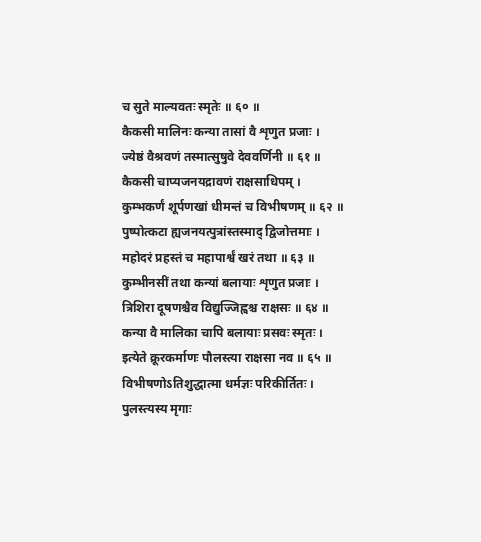च सुते माल्यवतः स्मृतेः ॥ ६० ॥
कैकसी मालिनः कन्या तासां वै शृणुत प्रजाः ।
ज्येष्ठं वैश्रवणं तस्मात्सुषुवे देववर्णिनी ॥ ६१ ॥
कैकसी चाप्यजनयद्रावणं राक्षसाधिपम् ।
कुम्भकर्णं शूर्पणखां धीमन्तं च विभीषणम् ॥ ६२ ॥
पुष्पोत्कटा ह्यजनयत्पुत्रांस्तस्माद् द्विजोत्तमाः ।
महोदरं प्रहस्तं च महापार्श्वं खरं तथा ॥ ६३ ॥
कुम्भीनसीं तथा कन्यां बलायाः शृणुत प्रजाः ।
त्रिशिरा दूषणश्चैव विद्युज्जिह्वश्च राक्षसः ॥ ६४ ॥
कन्या वै मालिका चापि बलायाः प्रसवः स्मृतः ।
इत्येते क्रूरकर्माणः पौलस्त्या राक्षसा नव ॥ ६५ ॥
विभीषणोऽतिशुद्धात्मा धर्मज्ञः परिकीर्तितः ।
पुलस्त्यस्य मृगाः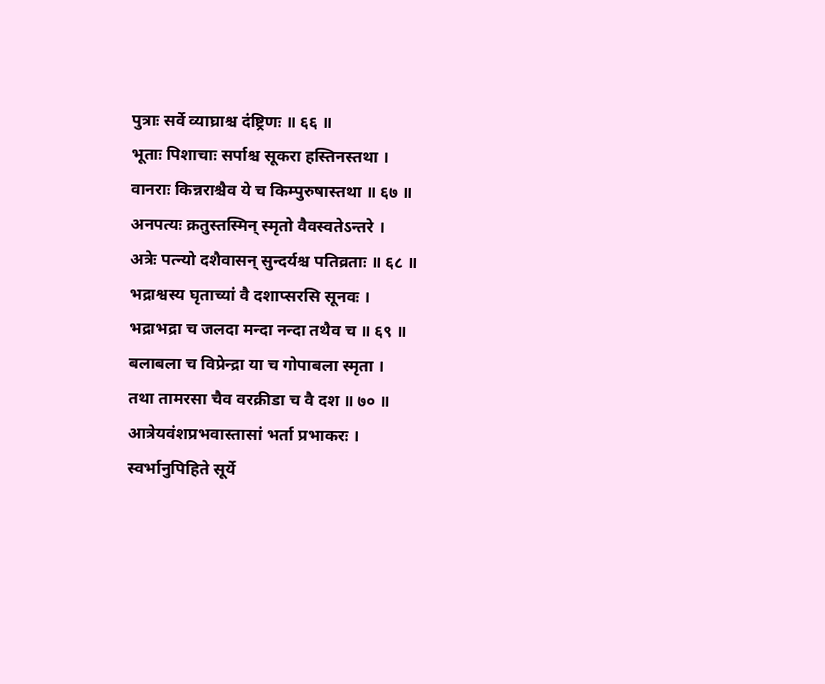पुत्राः सर्वे व्याघ्राश्च दंष्ट्रिणः ॥ ६६ ॥
भूताः पिशाचाः सर्पाश्च सूकरा हस्तिनस्तथा ।
वानराः किन्नराश्चैव ये च किम्पुरुषास्तथा ॥ ६७ ॥
अनपत्यः क्रतुस्तस्मिन् स्मृतो वैवस्वतेऽन्तरे ।
अत्रेः पत्न्यो दशैवासन् सुन्दर्यश्च पतिव्रताः ॥ ६८ ॥
भद्राश्वस्य घृताच्यां वै दशाप्सरसि सूनवः ।
भद्राभद्रा च जलदा मन्दा नन्दा तथैव च ॥ ६९ ॥
बलाबला च विप्रेन्द्रा या च गोपाबला स्मृता ।
तथा तामरसा चैव वरक्रीडा च वै दश ॥ ७० ॥
आत्रेयवंशप्रभवास्तासां भर्ता प्रभाकरः ।
स्वर्भानुपिहिते सूर्ये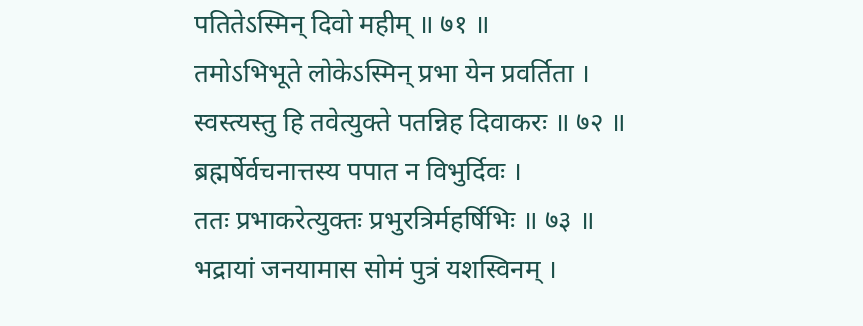पतितेऽस्मिन् दिवो महीम् ॥ ७१ ॥
तमोऽभिभूते लोकेऽस्मिन् प्रभा येन प्रवर्तिता ।
स्वस्त्यस्तु हि तवेत्युक्ते पतन्निह दिवाकरः ॥ ७२ ॥
ब्रह्मर्षेर्वचनात्तस्य पपात न विभुर्दिवः ।
ततः प्रभाकरेत्युक्तः प्रभुरत्रिर्महर्षिभिः ॥ ७३ ॥
भद्रायां जनयामास सोमं पुत्रं यशस्विनम् ।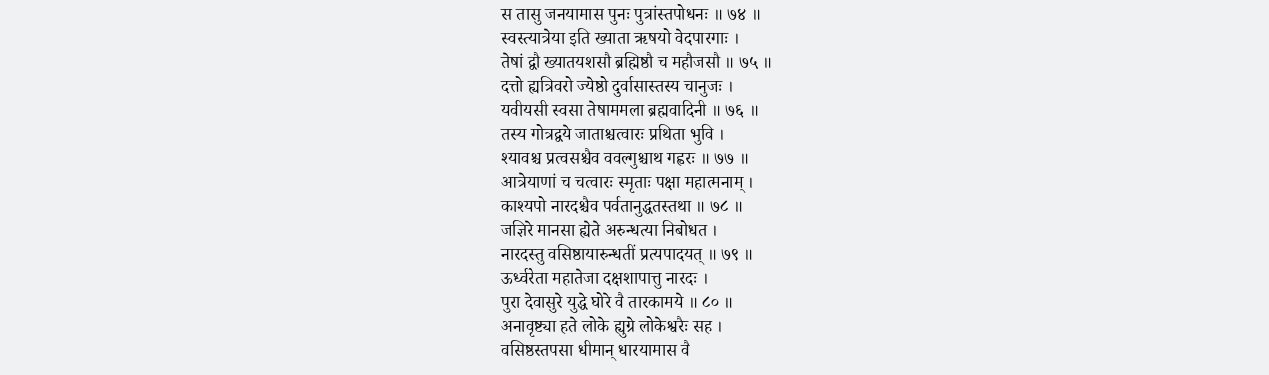स तासु जनयामास पुनः पुत्रांस्तपोधनः ॥ ७४ ॥
स्वस्त्यात्रेया इति ख्याता ऋषयो वेदपारगाः ।
तेषां द्वौ ख्यातयशसौ ब्रह्मिष्ठौ च महौजसौ ॥ ७५ ॥
दत्तो ह्यत्रिवरो ज्येष्ठो दुर्वासास्तस्य चानुजः ।
यवीयसी स्वसा तेषाममला ब्रह्मवादिनी ॥ ७६ ॥
तस्य गोत्रद्वये जाताश्चत्वारः प्रथिता भुवि ।
श्यावश्च प्रत्वसश्चैव ववल्गुश्चाथ गह्वरः ॥ ७७ ॥
आत्रेयाणां च चत्वारः स्मृताः पक्षा महात्मनाम् ।
काश्यपो नारदश्चैव पर्वतानुद्धतस्तथा ॥ ७८ ॥
जज्ञिरे मानसा ह्येते अरुन्धत्या निबोधत ।
नारदस्तु वसिष्ठायारुन्धतीं प्रत्यपादयत् ॥ ७९ ॥
ऊर्ध्वरेता महातेजा दक्षशापात्तु नारदः ।
पुरा देवासुरे युद्धे घोरे वै तारकामये ॥ ८० ॥
अनावृष्ट्या हते लोके ह्युग्रे लोकेश्वरैः सह ।
वसिष्ठस्तपसा धीमान् धारयामास वै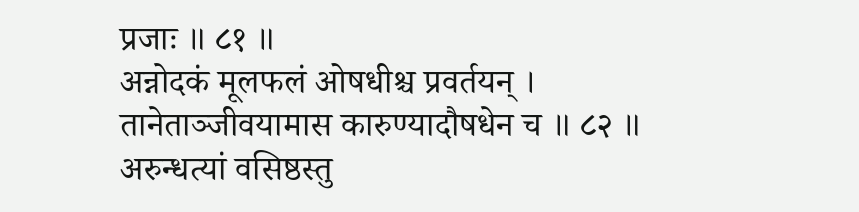प्रजाः ॥ ८१ ॥
अन्नोदकं मूलफलं ओषधीश्च प्रवर्तयन् ।
तानेताञ्जीवयामास कारुण्यादौषधेन च ॥ ८२ ॥
अरुन्धत्यां वसिष्ठस्तु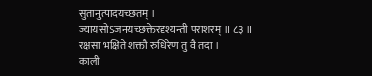सुतानुत्पादयच्छतम् ।
ज्यायसोऽजनयच्छक्तेरदृश्यन्ती पराशरम् ॥ ८३ ॥
रक्षसा भक्षिते शक्तौ रुधिरेण तु वै तदा ।
काली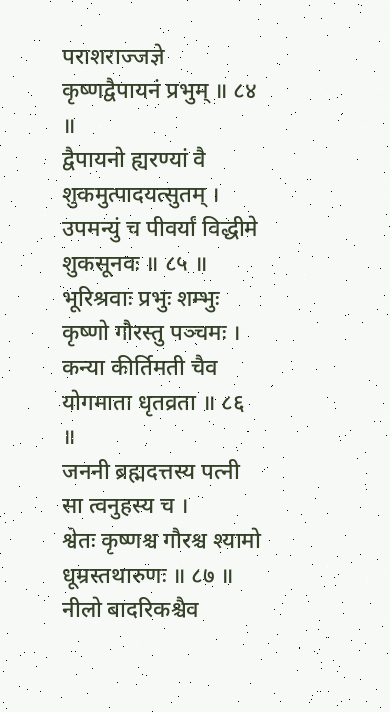पराशराज्जज्ञे कृष्णद्वैपायनं प्रभुम् ॥ ८४ ॥
द्वैपायनो ह्यरण्यां वै शुकमुत्पादयत्सुतम् ।
उपमन्युं च पीवर्यां विद्धीमे शुकसूनवः ॥ ८५ ॥
भूरिश्रवाः प्रभुः शम्भुः कृष्णो गौरस्तु पञ्चमः ।
कन्या कीर्तिमती चैव योगमाता धृतव्रता ॥ ८६ ॥
जननी ब्रह्मदत्तस्य पत्नी सा त्वनुहस्य च ।
श्वेतः कृष्णश्च गौरश्च श्यामो धूम्रस्तथारुणः ॥ ८७ ॥
नीलो बादरिकश्चैव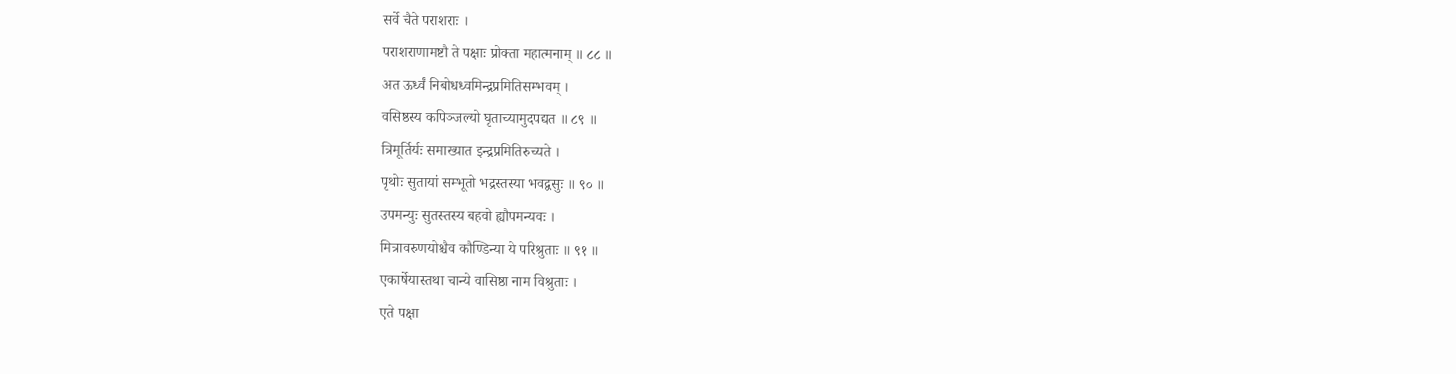सर्वे चैते पराशराः ।
पराशराणामष्टौ ते पक्षाः प्रोक्ता महात्मनाम् ॥ ८८ ॥
अत ऊर्ध्वं निबोधध्वमिन्द्रप्रमितिसम्भवम् ।
वसिष्ठस्य कपिञ्जल्यो घृताच्यामुदपद्यत ॥ ८९ ॥
त्रिमूर्तिर्यः समाख्यात इन्द्रप्रमितिरुच्यते ।
पृथोः सुतायां सम्भूतो भद्रस्तस्या भवद्वसुः ॥ ९० ॥
उपमन्युः सुतस्तस्य बहवो ह्यौपमन्यवः ।
मित्रावरुणयोश्चैव कौण्डिन्या ये परिश्रुताः ॥ ९१ ॥
एकार्षेयास्तथा चान्ये वासिष्ठा नाम विश्रुताः ।
एते पक्षा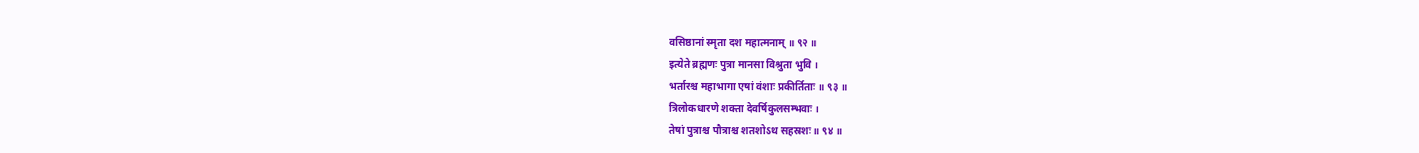वसिष्ठानां स्मृता दश महात्मनाम् ॥ ९२ ॥
इत्येते ब्रह्मणः पुत्रा मानसा विश्रुता भुवि ।
भर्तारश्च महाभागा एषां वंशाः प्रकीर्तिताः ॥ ९३ ॥
त्रिलोकधारणे शक्ता देवर्षिकुलसम्भवाः ।
तेषां पुत्राश्च पौत्राश्च शतशोऽथ सहस्रशः ॥ ९४ ॥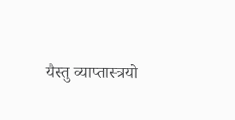यैस्तु व्याप्तास्त्रयो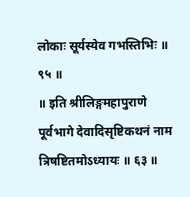लोकाः सूर्यस्येव गभस्तिभिः ॥ ९५ ॥
॥ इति श्रीलिङ्गमहापुराणे पूर्वभागे देवादिसृष्टिकथनं नाम त्रिषष्टितमोऽध्यायः ॥ ६३ ॥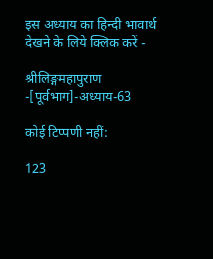इस अध्याय का हिन्दी भावार्थ देखने के लिये क्लिक करें -

श्रीलिङ्गमहापुराण -[पूर्वभाग]-अध्याय-63

कोई टिप्पणी नहीं:

123